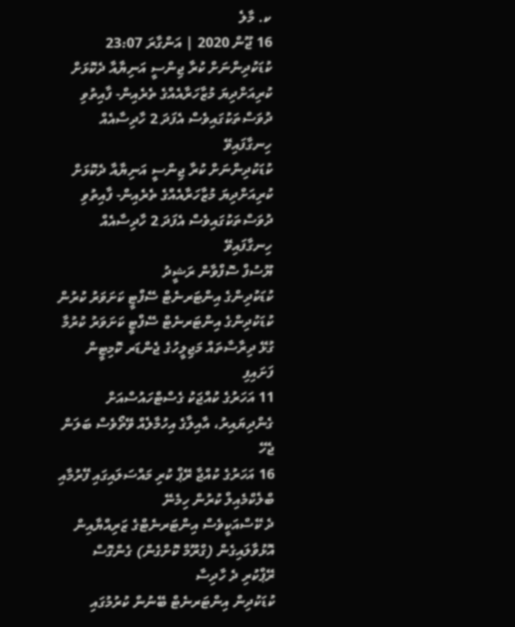ކ. މާލެ
16 ޖޫން 2020 | އަންގާރަ 23:07
ކުޑަކުދިންނަށް ކުރާ ޖިންސީ އަނިޔާއާ ދެކޮޅަށް ކުރިއަށްދިޔަ މުޒާހަރާއެއްގެ ތެރެއިން- ފާއިތުވި ދުވަސްތަކުގައިވެސް އެފަދަ 2 ހާދިސާއެއް ހިނގާފައިވޭ
ކުޑަކުދިންނަށް ކުރާ ޖިންސީ އަނިޔާއާ ދެކޮޅަށް ކުރިއަށްދިޔަ މުޒާހަރާއެއްގެ ތެރެއިން- ފާއިތުވި ދުވަސްތަކުގައިވެސް އެފަދަ 2 ހާދިސާއެއް ހިނގާފައިވޭ
ޔޫސުފް ސޮފްވާން ރަޝީދު
ކުޑަކުދިންގެ އިންޓަރނެޓް ސޭފްޓީ ކަށަވަރު ކުރުން
ކުޑަކުދިންގެ އިންޓަރނެޓް ސޭފްޓީ ކަށަވަރު ކުރުމާ ގުޅޭ ދިރާސާތައް މަޖިލީހުގެ ޖެންޑަރ ކޮމިޓީން ފަށައިފި
11 އަހަރުގެ ކުއްޖަކު ގެސްޓްހައުސްއަށް ގެންދިޔައިރު، އާއިލާގެ އިހުމާލެއް ވޭތޯވެސް ބަލަން ޖެހޭ
16 އަހަރުގެ ކުއްޖާ ރޭޕް ކުރި މައްސަލައިގައި ފޭރުމާއި ބްލެކްމެއިލް ކުރުން ހިމެނޭ
ދެ ކޭސްއަކީވެސް އިންޓަރނެޓްގެ ޒަރިއްޔާއިން އޮޅުވާލައިގެން (ގްރޫމް ކޮށްގެން) ގެންގޮސް ރޭޕްކުރި ދެ ހާދިސާ
ކުޑަކުދިން އިންޓަރނެޓް ބޭނުން ކުރުމުގައި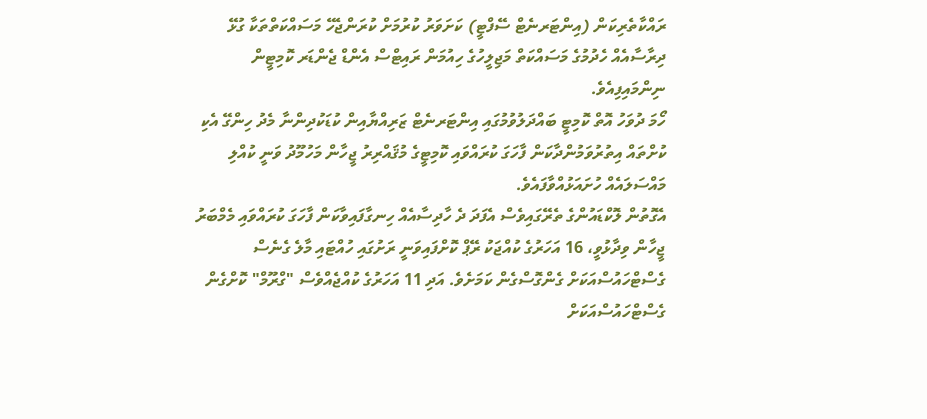ރައްކާތެރިކަން (އިންޓަރނެޓް ސޭފްޓީ) ކަށަވަރު ކުރުމަށް ކުރަންޖެހޭ މަސައްކަތްތަކާ ގުޅޭ ދިރާސާއެއް ހެދުމުގެ މަސައްކަތް މަޖިލީހުގެ ހިއުމަން ރައިޓްސް އެންޑް ޖެންޑަރ ކޮމިޓީން ނިންމައިފިއެވެ.
ހޯމަ ދުވަހު އޮތް ކޮމިޓީ ބައްދަލުވުމުގައި އިންޓަރނެޓް ޒަރިއްޔާއިން ކުޑަކުދިންނާ މެދު ހިންގޭ އެކި ކުށްތައް އިތުރުވަމުންދާކަން ފާހަގަ ކުރައްވައި ކޮމިޓީގެ މުޤައްރިރު ޖީހާން މަހުމޫދު ވަނީ ކުއްލި މައްސަލައެއް ހުށައަޅުއްވާފައެވެ.
އެގޮތުން ލޮކްޑައުންގެ ތެރޭގައިވެސް އެފަދަ ދެ ހާދިސާއެއް ހިނގާފައިވާކަން ފާހަގަ ކުރައްވައި މެމްބަރު ޖީހާން ވިދާޅުވީ، 16 އަހަރުގެ ކުއްޖަކު ރޭޕް ކޮށްފައިވަނީ ރަށުގައި ހުއްޓައި މާލެ ގެނެސް ގެސްޓްހައުސްއަކަށް ގެންގޮސްގެން ކަމަށެވެ. އަދި 11 އަހަރުގެ ކުއްޖެއްވެސް "ގްރޫމް" ކޮށްގެން ގެސްޓްހައުސްއަކަށް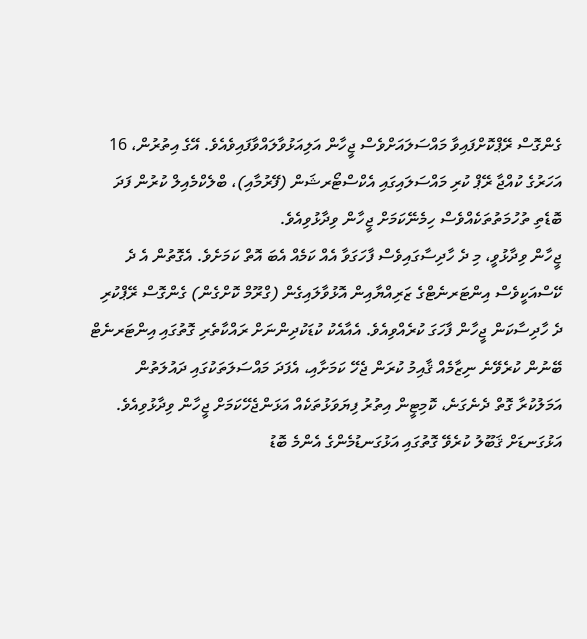ގެންގޮސް ރޭޕްކޮށްފައިވާ މައްސަލައަށްވެސް ޖީހާން އަލިއަޅުވާލައްވާފައިވެއެވެ. އޭގެ އިތުރުން، 16 އަހަރުގެ ކުއްޖާ ރޭޕް ކުރި މައްސަލައިގައި އެކްސްޓޯރޝަން (ފޭރުމާއި)، ބްލެކްމެއިލް ކުރުން ފަދަ ބޮޑެތި ތުހުމަތުތަކެއްވެސް ހިމެނޭކަމަށް ޖީހާން ވިދާޅުވިއެވެ.
ޖީހާން ވިދާޅުވީ، މި ދެ ހާދިސާގައިވެސް ފާހަގަވާ އެއް ކަމެއް އެބަ އޮތް ކަމަށެވެ. އެގޮތުން އެ ދެ ކޭސްއަކީވެސް އިންޓަރނެޓްގެ ޒަރިއްޔާއިން އޮޅުވާލައިގެން (ގްރޫމް ކޮށްގެން) ގެންގޮސް ރޭޕްކުރި ދެ ހާދިސާކަން ޖީހާން ފާހަގަ ކުރެއްވިއެވެ. އެއާއެކު ކުޑަކުދިންނަށް ރައްކާތެރި ގޮތުގައި އިންޓަރނެޓް ބޭނުން ކުރެވޭނެ ނިޒާމެއް ޤާއިމު ކުރަން ޖެހޭ ކަމަށާއި، އެފަދަ މައްސަލަތަކުގައި ދައުލަތުން އަމަލުކުރާ ގޮތް ދެނެގަނެ، ކޮމިޓީން އިތުރު ފިޔަވަޅުތަކެއް އަޅަންޖެހޭކަމަށް ޖީހާން ވިދާޅުވިއެވެ.
އަޅުގަނޑަށް ޤަބޫލު ކުރެވޭ ގޮތުގައި އަޅުގަނޑުމެންގެ އެންމެ ބޮޑު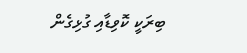ބިރަކީ ކޮވިޑާއި ގުޅިގެން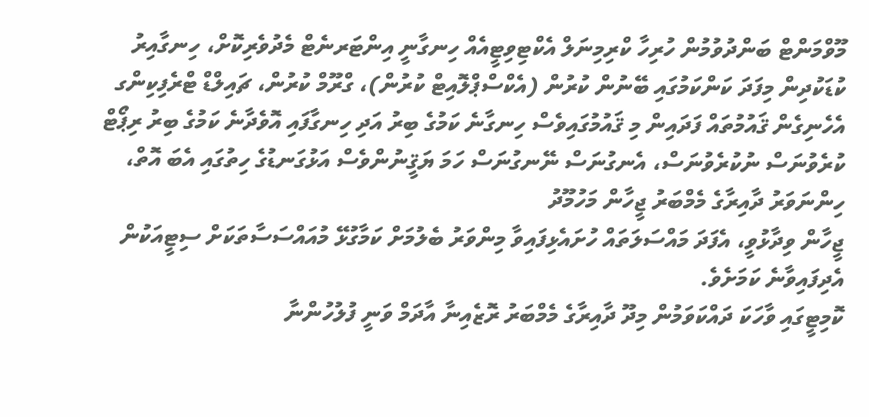މޫވްމަންޓް ބަންދުވުމުން ހުރިހާ ކްރިމިނަލް އެކްޓިވިޓީއެއް ހިނގާނީ އިންޓަރނެޓް މެދުވެރިކޮށް، ހިނގާއިރު ކުޑަކުދިން މިފަދަ ކަންކަމުގައި ބޭނުން ކުރުން (އެކްސްޕްލޮއިޓް ކުރުން)، ގްރޫމް ކުރުން، ޗައިލްޑް ޓްރެފިކިންގ އެހެނިގެން ޤައުމުތައް ފަދައިން މި ޤައުމުގައިވެސް ހިނގާނެ ކަމުގެ ބިރު އަދި ހިނގާފައި އޮވެދާނެ ކަމުގެ ބިރު ރިޕޯޓް ކުރެވުނަސް ނުކުރެވުނަސް، އެނގުނަސް ނޭނގުނަސް ހަމަ ޔަޤީނުންވެސް އަޅުގަނޑުގެ ހިތުގައި އެބަ އޮތް،
ހިންނަވަރު ދާއިރާގެ މެމްބަރު ޖީހާން މަހުމޫދު
ޖީހާން ވިދާޅުވީ، އެފަދަ މައްސަލަތައް ހުށައެޅިފައިވާ މިންވަރު ބެލުމަށް ކަމާގުޅޭ މުއައްސަސާތަކަށް ސިޓީއަކުން އެދިފައިވާނެ ކަމަށެވެ.
ކޮމިޓީގައި ވާހަކަ ދައްކަވަމުން މިދޫ ދާއިރާގެ މެމްބަރު ރޮޒެއިނާ އާދަމް ވަނީ ފުލުހުންނާ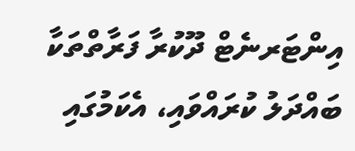އިންޓަރނެޓް ދޫކުރާ ފަރާތްތަކާ ބައްދަލު ކުރައްވައި، އެކަމުގައި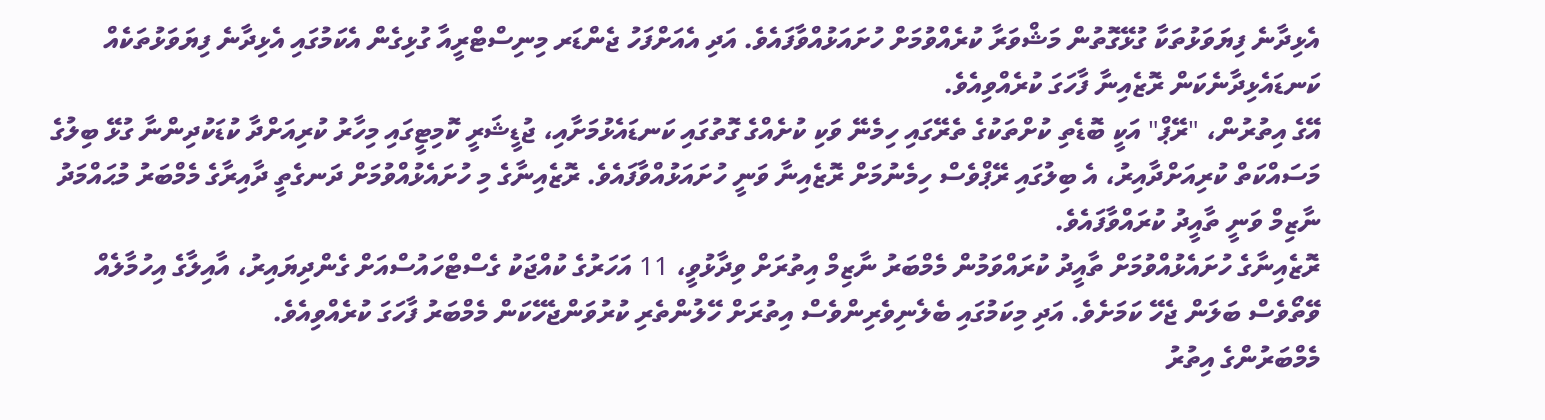އެޅިދާނެ ފިޔަވަޅުތަކާ ގުޅޭގޮތުން މަޝްވަރާ ކުރެއްވުމަށް ހުށައަޅުއްވާފައެވެ. އަދި އެއަށްފަހު ޖެންޑަރ މިނިސްޓްރީއާ ގުޅިގެން އެކަމުގައި އެޅިދާނެ ފިޔަވަޅުތަކެއް ކަނޑައެޅިދާނެކަން ރޮޒެއިނާ ފާހަގަ ކުރެއްވިއެވެ.
އޭގެ އިތުރުން، "ރޭޕް" އަކީ ބޮޑެތި ކުށްތަކުގެ ތެރޭގައި ހިމެނޭ ވަކި ކުށެއްގެ ގޮތުގައި ކަނޑައެޅުމަށާއި، ޖުޑީޝަރީ ކޮމިޓީގައި މިހާރު ކުރިއަށްދާ ކުޑަކުދިންނާ ގުޅޭ ބިލުގެ މަސައްކަތް ކުރިއަށްދާއިރު، އެ ބިލުގައި ރޭޕްވެސް ހިމެނުމަށް ރޮޒެއިނާ ވަނީ ހުށައަޅުއްވާފައެވެ. ރޮޒެއިނާގެ މި ހުށައެޅުއްވުމަށް ދަނގެތީ ދާއިރާގެ މެމްބަރު މުޙައްމަދު ނާޒިމް ވަނީ ތާއީދު ކުރައްވާފައެވެ.
ރޮޒެއިނާގެ ހުށައެޅުއްވުމަށް ތާއީދު ކުރައްވަމުން މެމްބަރު ނާޒިމް އިތުރަށް ވިދާޅުވީ، 11 އަހަރުގެ ކުއްޖަކު ގެސްޓްހައުސްއަށް ގެންދިޔައިރު، އާއިލާގެ އިހުމާލެއް ވޭތޯވެސް ބަލަން ޖެހޭ ކަމަށެވެ. އަދި މިކަމުގައި ބެލެނިވެރިންވެސް އިތުރަށް ހޭލުންތެރި ކުރުވަންޖެހޭކަން މެމްބަރު ފާހަގަ ކުރެއްވިއެވެ.
މެމްބަރުންގެ އިތުރު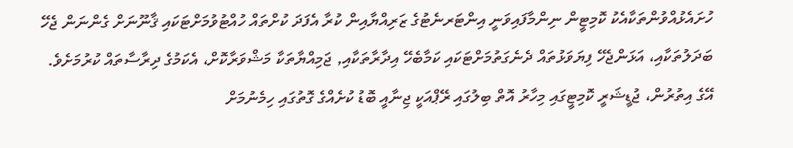ހުށައެޅުއްވުންތަކާއެކު ކޮމިޓީން ނިންމާފައިވަނީ އިންޓަރނެޓުގެ ޒަރިއްޔާއިން ކުރާ އެފަދަ ކުށްތައް ހުއްޓުވުމަށްޓަކައި ޤާނޫނަށް ގެންނަން ޖެހޭ ބަދަލުތަކާއި، އަޅަންޖެހޭ ފިޔަވަޅުތައް ދެނެގަތުމަށްޓަކައި ކަމާބެހޭ އިދާރާތަކާއި, ޖަމިއްޔާތަކާ މަޝްވަރާކޮށް، އެކަމުގެ ދިރާސާތައް ކުރުމަށެވެ.
އޭގެ އިތުރުން، ޖުޑީޝަރީ ކޮމިޓީގައި މިހާރު އޮތް ބިލުގައި ރޭޕްއަކީ ޖިނާއީ ބޮޑު ކުށެއްގެ ގޮތުގައި ހިމެނުމަށް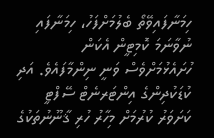ހިމަނާފައިވޭތޯ ބެލުމަށްފަހު، ހިމަނާފައި ނުވާނަމަ ކޮމިޓީން އެކަން ހުށައެޅުމަށްވެސް ވަނީ ނިންމާފައެވެ. އަދި ކުޑަކުދިންގެ އިންޓަރނެޓް ސޭފްޓީ ކަށަވަރު ކުރުމަށް މިހާރު ހުރި ޤާނޫނުތަކުގެ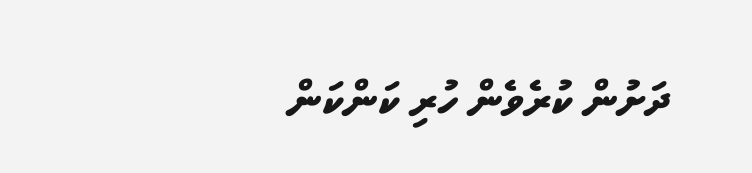ދަށުން ކުރެވެން ހުރި ކަންކަން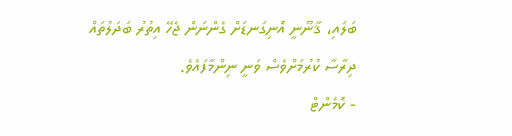ބަލައި، ޤާނޫނީ އޮނިގަނޑަށް ގެންނަން ޖެހޭ އިތުރު ބަދަލުތައް ދިރާސާ ކުރުމަށްވެސް ވަނީ ނިންމާފައެވެ.
- ކޮމެންޓް